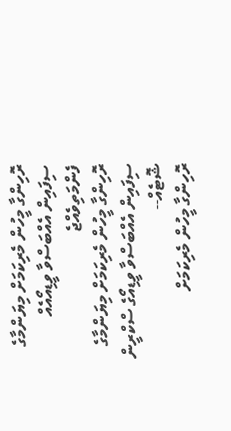ރޮހިންގާ މީހުން މެރިކަމަށް މިޔަންމާގެ ސިފައިން އެއްބަސްވާ ވީޑިއޯއެއް ފެންމަތިވެއްޖެ
ރޮހިންގާ މީހުން މެރިކަމަށް މިޔަންމާގެ ސިފައިން އެއްބަސްވާ ވީޑިއޯގެ ސްކްރީން ޝޮޓެއް--
ރޮހިންގާ މީހުން މެރިކަމަށް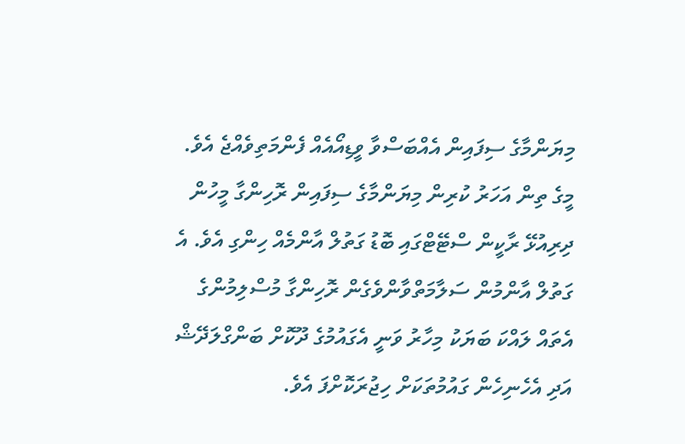މިޔަންމާގެ ސިފައިން އެއްބަސްވާ ވީޑިއޯއެއް ފެންމަތިވެއްޖެ އެވެ.
މީގެ ތިން އަހަރު ކުރިން މިޔަންމާގެ ސިފައިން ރޮހިންގާ މީހުން ދިރިއުޅޭ ރާކީން ސްޓޭޓްގައި ބޮޑު ގަތުލް އާންމެއް ހިންގި އެވެ. އެ ގަތުލް އާންމުން ސަލާމަތްވާންވެގެން ރޮހިންގާ މުސްލިމުންގެ އެތައް ލައްކަ ބަޔަކު މިހާރު ވަނީ އެގައުމުގެ ދޫކޮށް ބަންގްލަދޭޝް އަދި އެހެނިހެން ގައުމުތަކަށް ހިޖުރަކޮށްފަ އެވެ.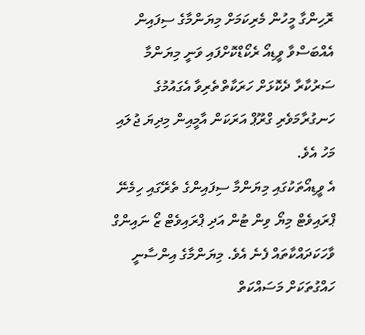ރޮހިންގާ މީހުން މެރިކަމަށް މިޔަންމާގެ ސިފައިން އެއްބަސްވާ ވީޑިއޯ ރެކޯޑްކޮށްފައި ވަނީ މިޔަންމާ ސަރުކާރާ ދެކޮޅަށް ހަރަކާތްތެރިވާ އެގައުމުގެ ހަނގުރާމަވެރި ގްރޫޕް އަރަކަން އާމީއިން މިދިޔަ ޖުލައި މަހު އެވެ.
އެ ވީޑިއޯތަކުގައި މިޔަންމާ ސިފައިންގެ ތެރޭގައި ހިމެނޭ ޕްރައިވެޓް މިޔޯ ވިން ޓުން އަދި ޕްރައިވެޓް ޒޯ ނައިންގް ވާހަކަދައްކާތައް ފެނެ އެވެ. މިޔަންމާގެ އިންސާނީ ހައްގުތަކަށް މަސައްކަތް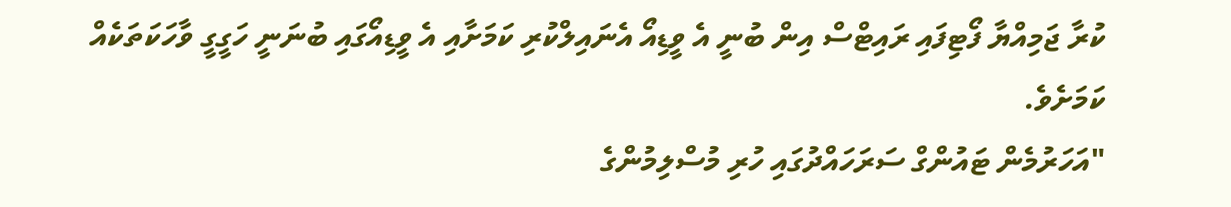ކުރާ ޖަމިއްޔާ ފޯޓިފައި ރައިޓްސް އިން ބުނީ އެ ވީޑިއޯ އެނައިލްކުރި ކަމަށާއި އެ ވީޑިއޯގައި ބުނަނީ ހަގީގީ ވާހަކަތަކެއް ކަމަށެވެ.
"އަހަރުމެން ޓައުންގް ސަރަހައްދުގައި ހުރި މުސްލިމުންގެ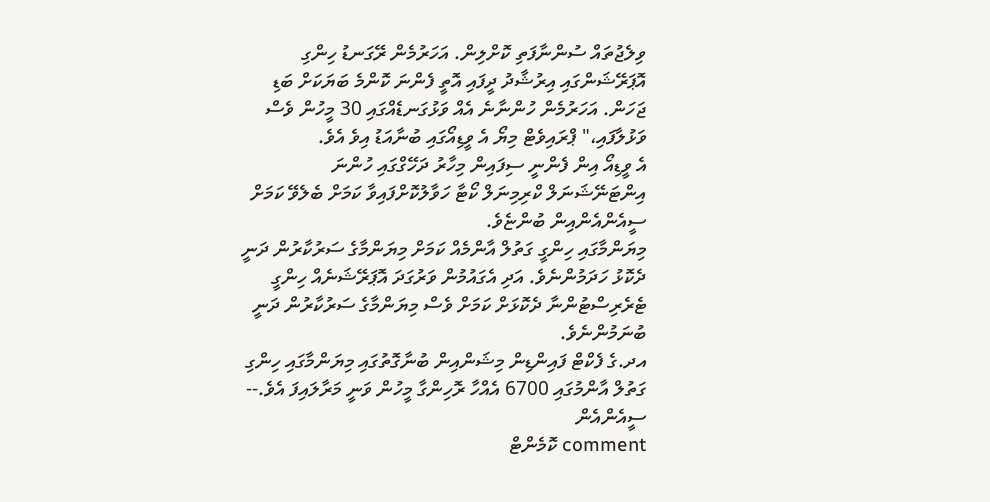ވިލެޖުތައް ސުންނާފަތި ކޮށްލިން. އަހަރުމެން ރޭގަނޑު ހިންގި އޮޕަރޭޝަންގައި އިރުޝާދު ދީފައި އޮތީ ފެންނަ ކޮންމެ ބަޔަކަށް ބަޑި ޖަހަން. އަހަރުމެން ހުންނާނެ އެއް ވަޅުގަނޑެއްގައި 30 މީހުން ވެސް ވަޅުލާފައި،" ޕްރައިވެޓް މިޔޯ އެ ވީޑިއޯގައި ބުނާއަޑު އިވެ އެވެ.
އެ ވީޑިއޯ އިން ފެންނީ ސިފައިން މިހާރު ދަހޭގްގައި ހުންނަ އިންޓަނޭޝަނަލް ކްރިމިނަލް ކޯޓާ ހަވާލުކޮށްފައިވާ ކަމަށް ބެލެވޭ ކަމަށް ސީއެންއެންއިން ބުންޏެވެ.
މިޔަންމާގައި ހިންގީ ގަތުލް އާންމެއް ކަމަށް މިޔަންމާގެ ސަރުކާރުން ދަނީ ދެކޮޅު ހަދަމުންނެވެ. އަދި އެގައުމުން ވަރުގަދަ އޮޕަރޭޝަނެއް ހިންގީ ޓެރެރިސްޓުންނާ ދެކޮޅަށް ކަމަށް ވެސް މިޔަންމާގެ ސަރުކާރުން ދަނީ ބުނަމުންނެވެ.
އދ.ގެ ފެކްޓް ފައިންޑިން މިޝަންއިން ބުނާގޮތުގައި މިޔަންމާގައި ހިންގި ގަތުލް އާންމުގައި 6700 އެއްހާ ރޮހިންގާ މީހުން ވަނީ މަރާލައިފަ އެވެ.-- ސީއެންއެން
comment ކޮމެންޓް